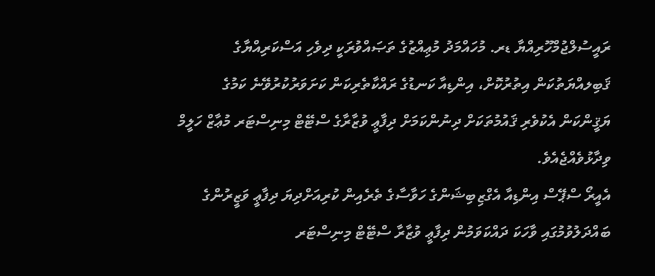ރައީސުލްޖުމްހޫރިއްޔާ ޑރ. މުހައްމަދު މުޢިއްޒުގެ ތަޞައްވުރަކީ ދިވެހި އަސްކަރިއްޔާގެ ޤަބިލއްޔަތުކަން އިތުރުކޮށް، އިންޑިއާ ކަނޑުގެ ރައްކާތެރިކަން ކަށަވަރުކުރުވޭނެ ކަމުގެ ޔަޤީންކަން އެކުވެރި ޤައުމުތަކަށް ދިނުންކަމަށް ދިފާޢީ ވުޒާރާގެ ސްޓޭޓް މިނިސްޓަރ މުޢާޒް ހަލީމް ވިދާޅުވެއްޖެއެވެ.
އެއީރޯ ސްޕޭސް އިންޑިއާ އެގްޒިބިޝަންގެ ހަވާސާގެ ތެރެއިން ކުރިއަށްދިޔަ ދިފާޢީ ވަޒީރުންގެ ބައްދަލުވުމުގައި ވާހަކަ ދައްކަވަމުން ދިފާޢީ ވުޒާރާ ސްޓޭޓް މިނިސްޓަރ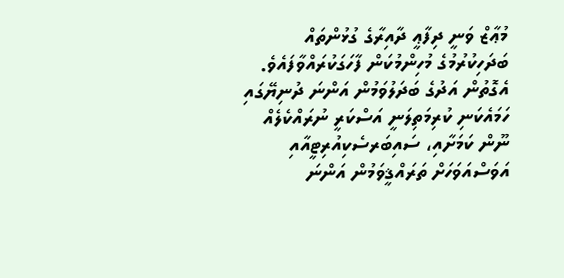މުޢާޒް ވަނީ ދިފާޢީ ދާއިރާގެ ގުޅުންތައް ބަދަހިކުރުމުގެ މުހިންމުކަން ފާހަގަކުރައްވާފައެވެ. އެގޮތުން އަދުގެ ބަދަލުވަމުން އަންނަ ދުނިޔޭގައި ހަމައެކަނި ކުރިމަތިލަނީ އަސްކަރީ ނުރައްކެލެއް ނޫން ކަމަށާއި، ސައިބަރސެކިއުރިޓީއާއި އަވަސްއަވަހަށް ތަރައްޤީވަމުން އަންނަ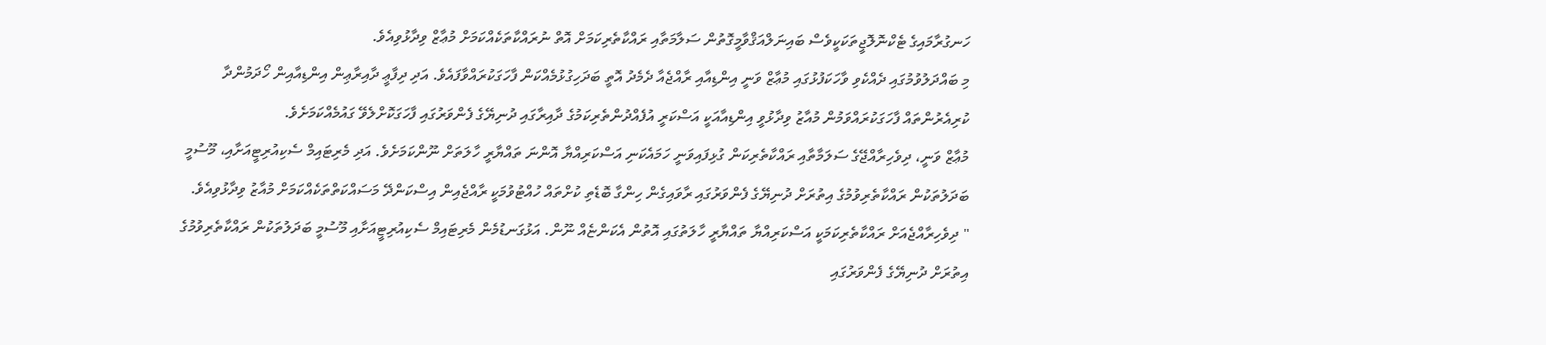ހަނގުރާމައިގެ ޓެކްނޮލޮޖީތަކަކީވެސް ބައިނަލްއަޤްވާމީގޮތުން ސަލާމަތާއި ރައްކާތެރިކަމަށް އޮތް ނުރައްކާތަކެއްކަމަށް މުޢާޒް ވިދާޅުވިއެވެ.
މި ބައްދަލުވުމުގައި ދެއްކެވި ވާހަކަފުޅުގައި މުޢާޒް ވަނީ އިންޑިއާއި ރާއްޖެއާ ދެމެދު އޮތީ ބަދަހިގުޅުމެއްކަން ފާހަގަކުރައްވާފައެވެ. އަދި ދިފާޢީ ދާއިރާޢިން އިންޑިއާއިން ހޯދަމުންދާ ކުރިއެރުންތައް ފާހަގަކުރައްވަމުން މުއާޒު ވިދާޅުވީ އިންޑިއާއަކީ އަސްކަރީ އުފެއްދުންތެރިކަމުގެ ދާއިރާގައި ދުނިޔޭގެ ފެންވަރުގައި ފާހަގަކޮށްލެވޭ ގައުމެއްކަމަށެވެ.
މުޢާޒް ވަނީ، ދިވެހިރާއްޖޭގެ ސަލަމާތާއި ރައްކާތެރިކަން ގުޅިފައިވަނީ ހަމައެކަނި އަސްކަރިއްޔާ އޮންނަ ތައްޔާރީ ހާލަތަށް ނޫންކަމަށެވެ. އަދި މެރިޓައިމް ސެކިއުރިޓީއަށާއި، މޫސުމީ ބަދަލުތަކުން ރައްކާތެރިވުމުގެ އިތުރަށް ދުނިޔޭގެ ފެންވަރުގައި ރާވައިގެން ހިންގާ ބޮޑެތި ކުށްތައް ހުއްޓުވުމަކީ ރާއްޖެއިން އިސްކަންދޭ މަސައްކަތްތަކެއްކަމަށް މުއާޒު ވިދާޅުވިއެވެ.
" ދިވެހިރާއްޖެއަށް ރައްކާތެރިކަމަކީ އަސްކަރިއްޔާ ތައްޔާރީ ހާލަތުގައި އޮތުން އެކަންޏެއް ނޫން. އަޅުގަނޑުމެން މެރިޓައިމް ސެކިއުރިޓީއަށާއި މޫސުމީ ބަދަލުތަކުން ރައްކާތެރިވުމުގެ އިތުރަށް ދުނިޔޭގެ ފެންވަރުގައި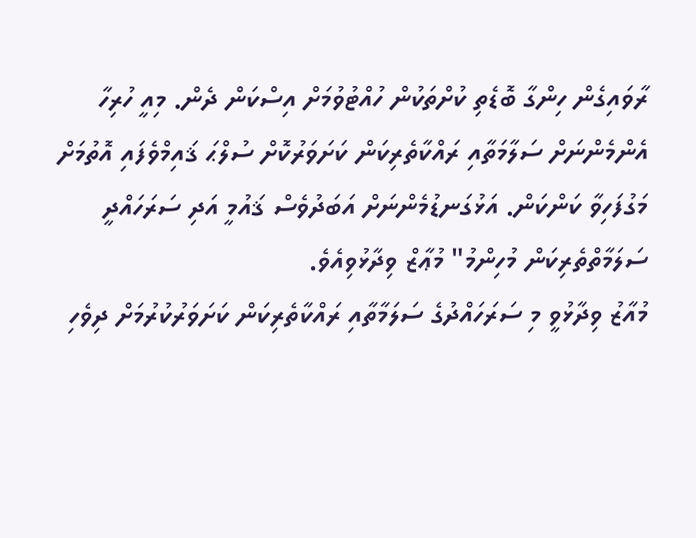ރާވައިގެން ހިންގާ ބޮޑެތި ކުށްތަކުން ހުއްޓުވުމަށް އިސްކަން ދެން. މިއީ ހުރިހާ އެންމެންނަށް ސަލާމަތާއި ރައްކާތެރިކަން ކަށަވަރުކޮށް ސުލްޙަ ޤައިމްވެފައި އޮތުމަށް މަގުފަހިވާ ކަންކަން. އަޅުގަނޑުމެންނަށް އަބަދުވެސް ޤައުމީ އަދި ސަރަހައްދީ ސަލަމާތްތެރިކަން މުހިންމު" މުޢާޒް ވިދާޅުވިއެވެ.
މުއާޒު ވިދާޅުވީ މި ސަރަހައްދުގެ ސަލަމާތާއި ރައްކާތެރިކަން ކަށަވަރުކުރުމަށް ދިވެހި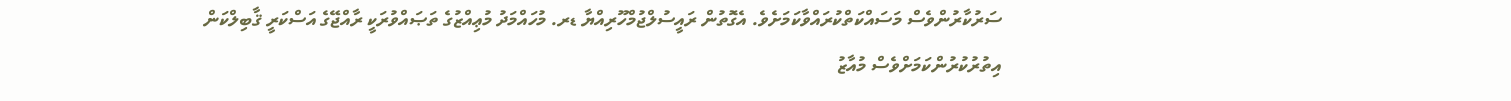ސަރުކާރުންވެސް މަސައްކަތްކުރައްވާކަމަށެވެ. އެގޮތުން ރައީސުލްޖުމްހޫރިއްޔާ ޑރ. މުހައްމަދު މުޢިއްޒުގެ ތަޞައްވުރަކީ ރާއްޖޭގެ އަސްކަރީ ޤާބިލްކަން އިތުރުކުރުންކަމަށްވެސް މުއާޒު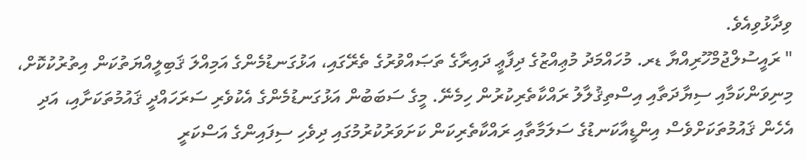ވިދާޅުވިއެވެ.
" ރައީސުލްޖުމްހޫރިއްޔާ ޑރ. މުހައްމަދު މުޢިއްޒުގެ ދިފާޢީ ދައިރާގެ ތަޞައްވުރުގެ ތެރޭގައި، އަޅުގަނޑުމެންގެ އަމިއްލަ ޤަބިލީއްޔަތުކަން އިތުރުކުކޮށް، މިނިވަންކަމާއި ސިޔާދަތާއި އިސްތިޤުލާލު ރައްކާތެރިކުރުން ހިމެނޭ. މީގެ ސަބަބުން އަޅުގަނޑުމެންގެ އެކުވެރި ސަރަހައްދީ ޤައުމުތަކަށާއި، އަދި އެހެން ޤައުމުތަކަށްވެސް އިންޑީއާކަނޑުގެ ސަލަމާތާއި ރައްކާތެރިކަން ކަށަވަރުކުރުމުގައި ދިވެހި ސިފައިންގެ އަސްކަރީ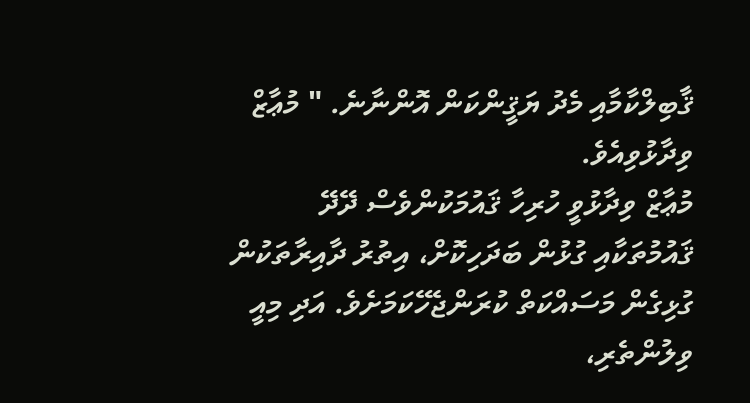ޤާބިލްކާމާއި މެދު ޔަޤީންކަން އޮންނާނެ. " މުޢާޒް ވިދާޅުވިއެވެ.
މުޢާޒް ވިދާޅުވީ ހުރިހާ ޤައުމަކުންވެސް ދޭދޭ ޤައުމުތަކާއި ގުޅުން ބަދަހިކޮށް، އިތުރު ދާއިރާތަކުން ގުޅިގެން މަސައްކަތް ކުރަންޖެހޭކަމަށެވެ. އަދި މިއީ ވިލުންތެރި،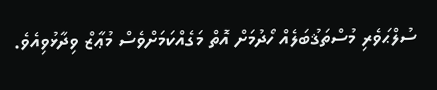ސުލްޙަވެރި މުސްތަޤުބަލެއް ހޯދުމަށް އޮތް މަގެއްކަމަށްވެސް މުޢާޒް ވިދާޅުވިއެވެ.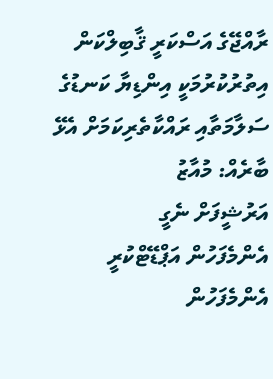ރާއްޖޭގެ އަސްކަރީ ޤާބިލްކަން އިތުރުކުރުމަކީ އިންޑިޔާ ކަނޑުގެ ސަލާމަތާއި ރައްކާތެރިކަމަށް އެޅޭ ބާރެއް: މުއާޒު
އަރުޝީފަށް ނެގީ
އެންމެފަހުން އަޕްޑޭޓްކުރީ
އެންމެފަހުން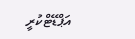އަޕްޑޭޓްކުރީ